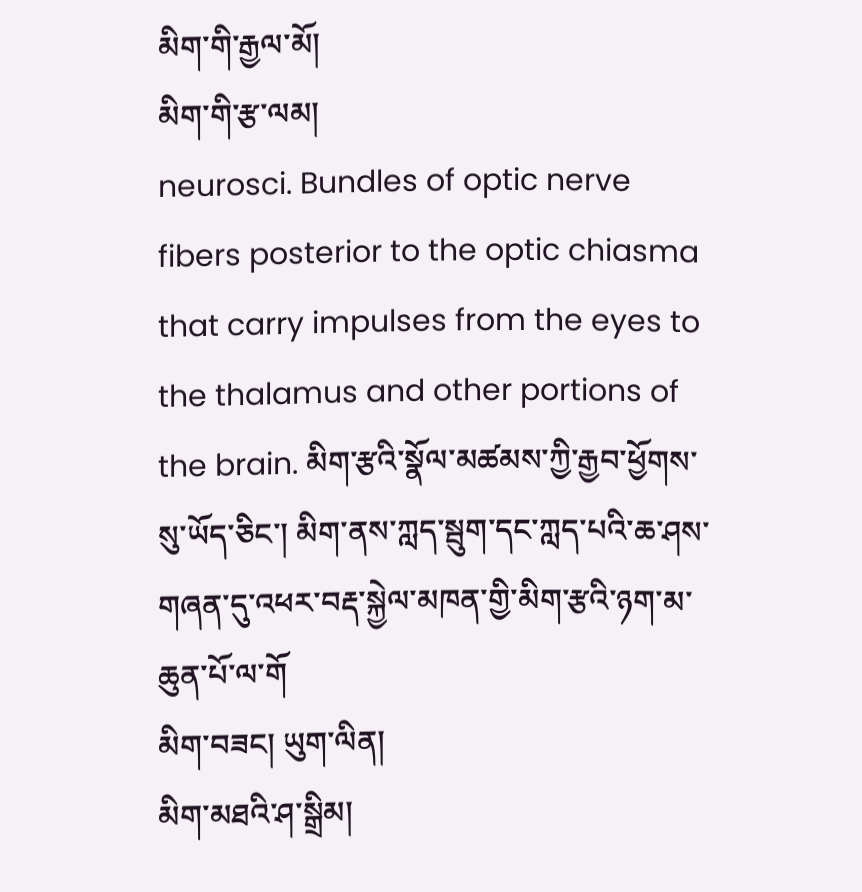མིག་གི་རྒྱལ་མོ།
མིག་གི་རྩ་ལམ།
neurosci. Bundles of optic nerve fibers posterior to the optic chiasma that carry impulses from the eyes to the thalamus and other portions of the brain. མིག་རྩའི་སྣོལ་མཚམས་ཀྱི་རྒྱབ་ཕྱོགས་སུ་ཡོད་ཅིང་། མིག་ནས་ཀླད་སྦུག་དང་ཀླད་པའི་ཆ་ཤས་གཞན་དུ་འཕར་བརྡ་སྐྱེལ་མཁན་གྱི་མིག་རྩའི་ཉག་མ་ཆུན་པོ་ལ་གོ
མིག་བཟང། ཡུག་ལིན།
མིག་མཐའི་ཤ་སྒྲིམ།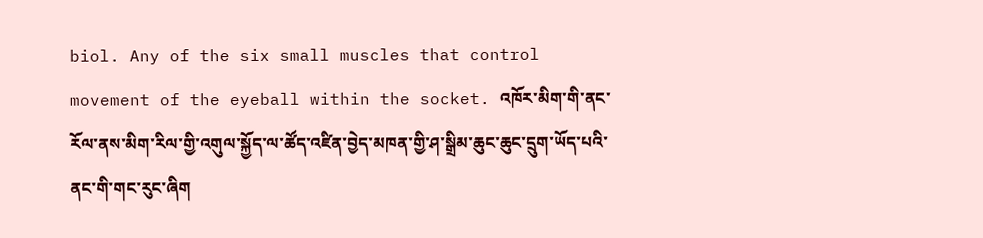biol. Any of the six small muscles that control movement of the eyeball within the socket. འཁོར་མིག་གི་ནང་རོལ་ནས་མིག་རིལ་གྱི་འགུལ་སྐྱོད་ལ་ཚོད་འཛིན་བྱེད་མཁན་གྱི་ཤ་སྒྲིམ་ཆུང་ཆུང་དྲུག་ཡོད་པའི་ནང་གི་གང་རུང་ཞིག